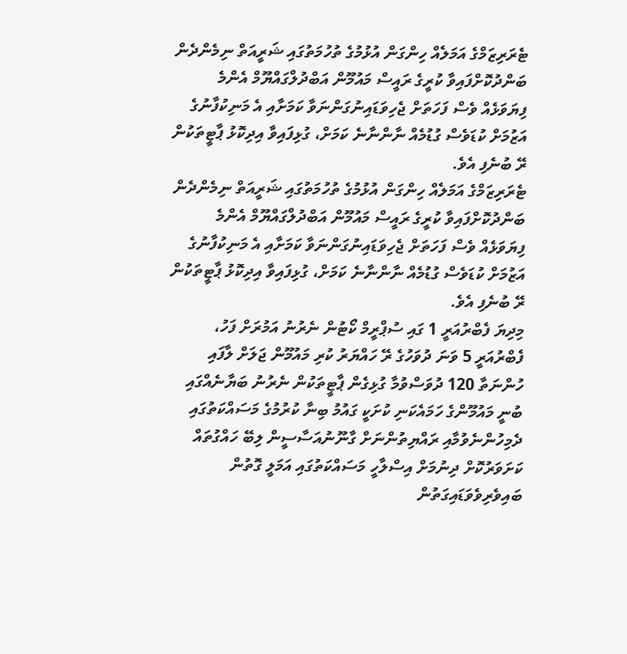ޓެރަރިޒަމްގެ އަމަލެއް ހިންގަން އުޅުމުގެ ތުހުމަތުގައި ޝަރީއަތް ނިމެންދެން ބަންދުކޮށްފައިވާ ކުރީގެ ރައީސް މައުމޫން އަބްދުލްގައްޔޫމް އެންމެ ފިޔަވަޅެއް ވެސް ފަހަތަށް ޖެހިވަޑައިނުގަންނަވާ ކަމަށާއި އެ މަނިކުފާނުގެ އަޒުމަށް ކުޑަވެސް ގުޑުމެއް ނާންނާނެ ކަމަށް، ގުޅިފައިވާ އިދިކޮޅު ޕާޓީތަކުން ރޭ ބުނެފި އެވެ.
ޓެރަރިޒަމްގެ އަމަލެއް ހިންގަން އުޅުމުގެ ތުހުމަތުގައި ޝަރީއަތް ނިމެންދެން ބަންދުކޮށްފައިވާ ކުރީގެ ރައީސް މައުމޫން އަބްދުލްގައްޔޫމް އެންމެ ފިޔަވަޅެއް ވެސް ފަހަތަށް ޖެހިވަޑައިނުގަންނަވާ ކަމަށާއި އެ މަނިކުފާނުގެ އަޒުމަށް ކުޑަވެސް ގުޑުމެއް ނާންނާނެ ކަމަށް، ގުޅިފައިވާ އިދިކޮޅު ޕާޓީތަކުން ރޭ ބުނެފި އެވެ.
މިދިޔަ ފެބްރުއަރީ 1 ގައި ސުޕްރީމް ކޯޓުން ނެރުނު އަމުރަށް ފަހު، ފެބްރުއަރީ 5 ވަނަ ދުވަހުގެ ރޭ ހައްޔަރު ކުރި މައުމޫން ޖަލަށް ލާފައި ހުންނަތާ 120 ދުވަސްވުމާ ގުޅިގެން ޕާޓީތަކުން ނެރުނު ބަޔާނެއްގައި ބުނީ މައުމޫންގެ ހަމައެކަނި ކުށަކީ ގައުމު ބިނާ ކުރުމުގެ މަސައްކަތުގައި ދެމިހުންނެވުމާއި ރައްޔިތުންނަށް ގާނޫނުއަސާސީން ލިބޭ ހައްގުތައް ކަށަވަރުކޮށް ދިނުމަށް އިސްލާހީ މަސައްކަތުގައި އަމަލީ ގޮތުން ބައިވެރިވެވަޑައިގަތުން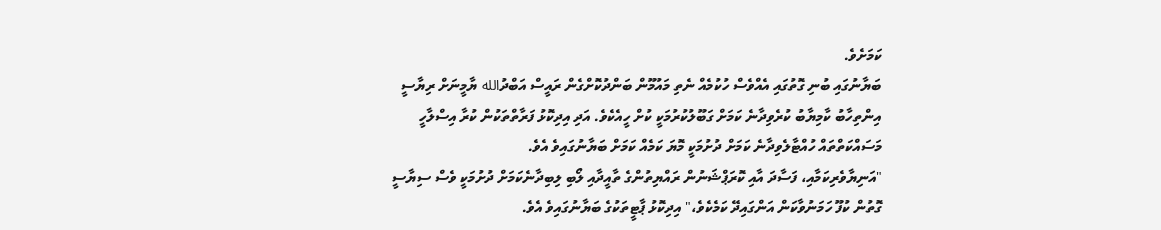ކަމަށެވެ.
ބަޔާނުގައި ބުނި ގޮތުގައި އެއްވެސް ހުކުމެއް ނެތި މައުމޫން ބަންދުކޮށްގެން ރައީސް އަބްދުالله ޔާމީނަށް ރިޔާސީ އިންތިހާބު ކާމިޔާބު ކުރެވިދާނެ ކަމަށް ގަބޫލުކުރުމަކީ ކުށް ހީއެކެވެ. އަދި އިދިކޮޅު ފަރާތްތަކުން ކުރާ އިސްލާހީ މަސައްކަތްތައް ހުއްޓާލެވިދާނެ ކަމަށް ދުށުމަކީ މޮޔަ ކަމެއް ކަމަށް ބަޔާނުގައިވެ އެވެ.
"އަނިޔާވެރިކަމާއި، ފަސާދަ އާއި ކޮރަޕްޝަނުން ރައްޔިތުންގެ ތާއީދާއި ލޯބި ލިބިދާނެކަމަށް ދުށުމަކީ ވެސް ސިޔާސީ ގޮތުން ކުފޫ ހަމަނުވާކަން އަންގައިދޭ ކަމެކެވެ،" އިދިކޮޅު ޕާޓީތަކުގެ ބަޔާނުގައިވެ އެވެ.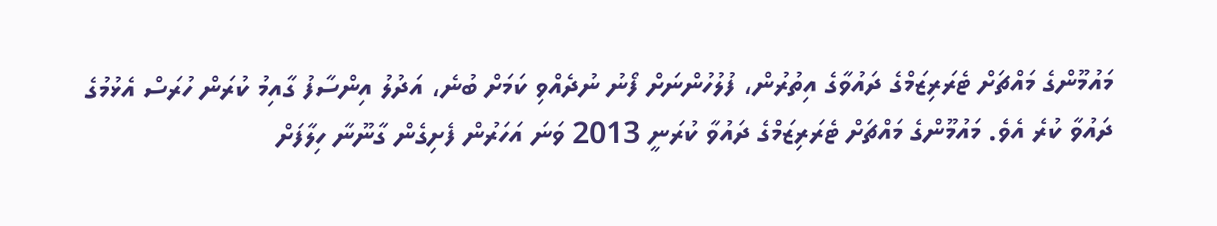މައުމޫންގެ މައްޗަށް ޓެރަރިޒަމްގެ ދައުވާގެ އިތުރުން، ފުލުހުންނަށް ފޯނު ނުދެއްވި ކަމަށް ބުނެ، އަދުލު އިންސާފު ގާއިމު ކުރަން ހުރަސް އެޅުމުގެ ދައުވާ ކުރެ އެވެ. މައުމޫންގެ މައްޗަށް ޓެރަރިޒަމްގެ ދައުވާ ކުރަނީ 2013 ވަނަ އަހަރުން ފެށިގެން ގާނޫނާ ހިލާފަށް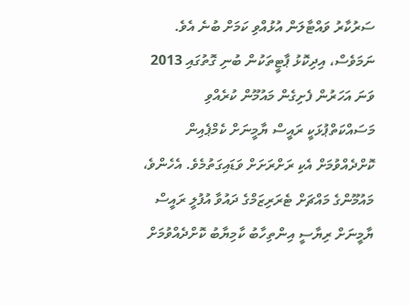ސަރުކާރު ވައްޓާލަން އުޅުއްވި ކަމަށް ބުނެ އެވެ.
ނަމަވެސް، އިދިކޮޅު ޕާޓީތަކުން ބުނި ގޮތުގައި 2013 ވަނަ އަހަރުން ފެށިގެން މައުމޫން ކުރެއްވި މަސައްކަތްޕުޅަކީ ރައީސް ޔާމީނަށް ކެމްޕެއިން ކޮށްދެއްވުމަށް އެކި ރަށްރަށަށް ވަޑައިގަތުމެވެ. އެހެންވެ، މައުމޫންގެ މައްޗަށް ޓެރަރިޒަމްގެ ދައުވާ އުފުލީ ރައީސް ޔާމީނަށް ރިޔާސީ އިންތިހާބު ކާމިޔާބު ކޮށްދެއްވުމަށް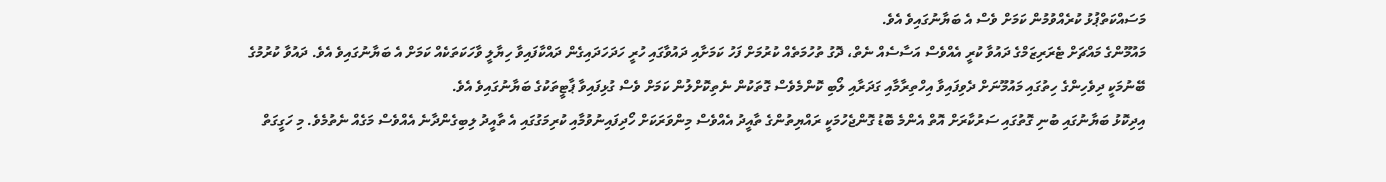މަސައްކަތްޕުޅު ކުރެއްވުމުން ކަމަށް ވެސް އެ ބަޔާނުގައިވެ އެވެ.
މައުމޫންގެ މައްޗަށް ޓެރަރިޒަމްގެ ދައުވާ ކުރީ އެއްވެސް އަސާސެއް ނެތް، ދޮގު ތުހުމަތެއް ކުރުމަށް ފަހު ކަމަށާއި ދައުވާގައި ހުރީ ހަދަހަދައިގެން ދައްކާފައިވާ ހިޔާލީ ވާހަކަތަކެއް ކަމަށް އެ ބަޔާނުގައިވެ އެވެ. ދައުވާ ކުރުމުގެ ބޭނުމަކީ ދިވެހިންގެ ހިތުގައި މައުމޫނަށް ދެވިފައިވާ އިހްތިރާމާއި ގަދަރާއި ލޯބި ކޮންމެވެސް ގޮތަކުން ނެތިކޮށްލުން ކަމަށް ވެސް ގުޅިފައިވާ ޕާޓީތަކުގެ ބަޔާނުގައިވެ އެވެ.
އިދިކޮޅު ބަޔާނުގައި ބުނި ގޮތުގައި ސަރުކާރަށް އޮތް އެންމެ ބޮޑު ގޮންޖެހުމަކީ ރައްޔިތުންގެ ތާއީދު އެއްވެސް މިންވަރަކަށް ހޯދިފައިނުވުމާއި ކުރިމަގުގައި އެ ތާއީދު ލިބިގެންދާނެ އެއްވެސް މަގެއް ނެތުމެވެ. މި ހަގީގަތް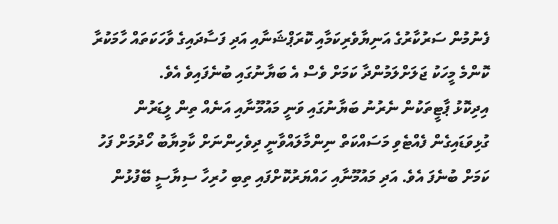ފެނުމުން ސަރުކާރުގެ އަނިޔާވެރިކަމާއި ކޮރަޕްޝަނާއި އަދި ފަސާދައިގެ ވާހަކަތައް ހާމަކުރާ ކޮންމެ މީހަކު ޖަލަށްލަމުންދާ ކަމަށް ވެސް އެ ބަޔާނުގައި ބުނެފައިވެ އެވެ.
އިދިކޮޅު ޕާޓީތަކުން ނެރުނު ބަޔާނުގައި ވަނީ މައުމޫނާއި އަނެއް ތިން ލީޑަރުން ގުޅިވަޑައިގެން ފެއްޓެވި މަސައްކަތް ނިންމާލައްވާނީ ދިވެހިންނަށް ކާމިޔާބު ހޯދުމަށް ފަހު ކަމަށް ބުނެފަ އެވެ. އަދި މައުމޫނާއި ހައްޔަރުކޮށްފައި ތިބި ހުރިހާ ސިޔާސީ ބޭފުޅުން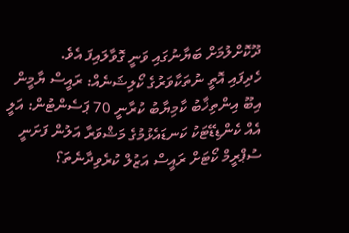ދޫކޮށްލުމަށް ބަޔާނުގައި ވަނީ ގޮވާލައިފަ އެވެ.
ހެދިފައި އޮތީ ނުތަކާވަރުގެ ކޯލިޝަނެއް: ރައީސް ޔާމީން
އިބޫ އިންތިޚާބު ކާމިޔާބު ކުރާނީ 70 ޕަސެންޓުން: އަލީ
އެއް ކެންޑިޑޭޓަކު ކަނޑައެޅުމުގެ މަޝްވަރާ އަލުން ފަށަނީ
ސުޕްރީމް ކޯޓަށް ރައީސް އަޒުލް ކުރެވިދާނެތަ؟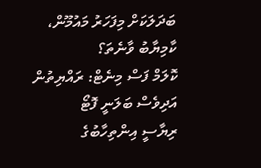ބަދަލަކަށް މިފަހަރު މައުމޫން، ކާމިޔާބު ވާނެތަ؟
ކޮލަމް ފަސް މިނެޓް: ރައްޔިތުން އަދިވެސް ބަލަނީ ފޮޓޯ
ރިޔާސީ އިންތިހާބުގެ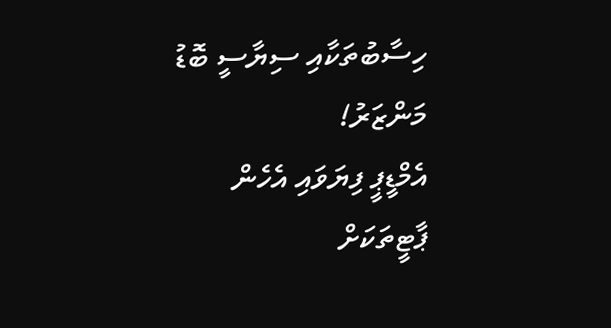ހިސާބުތަކާއި ސިޔާސީ ބޮޑު މަންޒަރު!
އެމްޑީޕީ ފިޔަވައި އެހެން ޕާޓީތަކަށް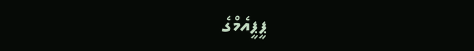ޕީޕީއެމްގެ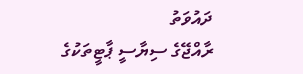ދައުވަތު
ރާއްޖޭގެ ސިޔާސީ ޕާޓީތަކުގެ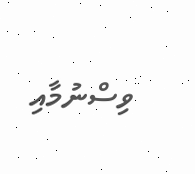ވިސްނުމާއި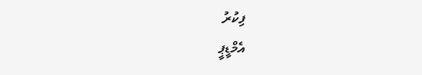ފިކުރު
އެމްޑީޕީ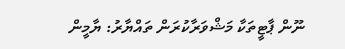ނޫން ޕާޓީތަކާ މަޝްވަރާކުރަން ތައްޔާރު: ޔާމީން